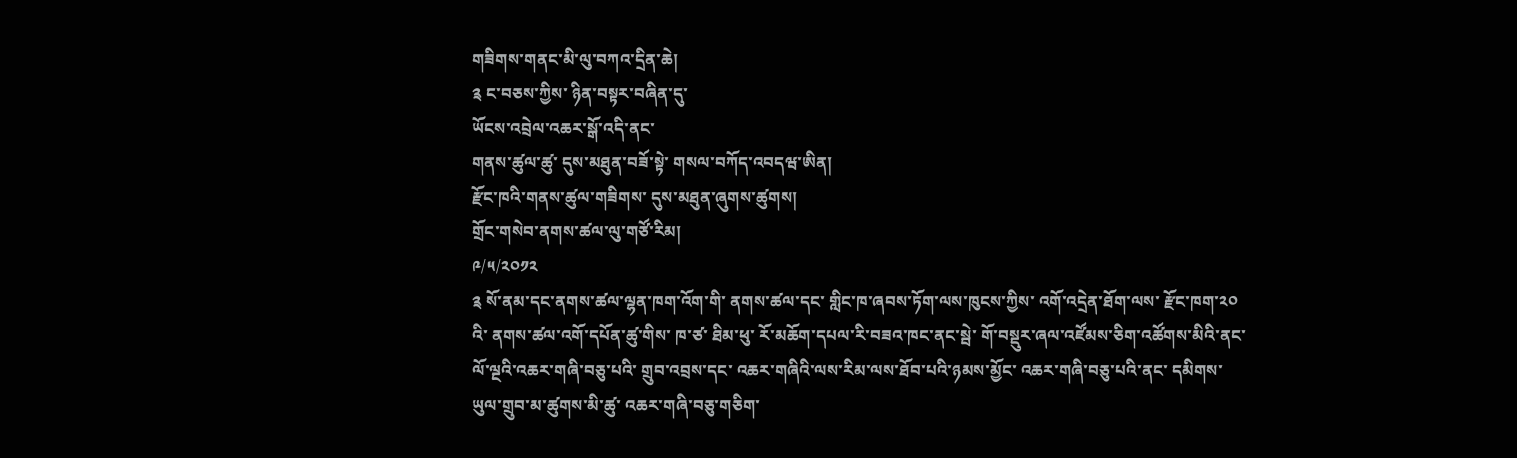གཟིགས་གནང་མི་ལུ་བཀའ་དྲིན་ཆེ།
༉ ང་བཅས་ཀྱིས་ ཉིན་བསྟར་བཞིན་དུ་
ཡོངས་འབྲེལ་འཆར་སྒོ་འདི་ནང་
གནས་ཚུལ་ཚུ་ དུས་མཐུན་བཟོ་སྟེ་ གསལ་བཀོད་འབདཝ་ཨིན།
རྫོང་ཁའི་གནས་ཚུལ་གཟིགས་ དུས་མཐུན་ཞུགས་ཚུགས།
གྲོང་གསེབ་ནགས་ཚལ་ལུ་གཙོ་རིམ།
༩/༥/༢༠༡༢
༉ སོ་ནམ་དང་ནགས་ཚལ་ལྷན་ཁག་འོག་གི་ ནགས་ཚལ་དང་ གླིང་ཁ་ཞབས་ཏོག་ལས་ཁུངས་ཀྱིས་ འགོ་འདྲེན་ཐོག་ལས་ རྫོང་ཁག་༢༠ འི་ ནགས་ཚལ་འགོ་དཔོན་ཚུ་གིས་ ཁ་ཙ་ ཐིམ་ཕུ་ རོ་མཆོག་དཔལ་རི་བཟའ་ཁང་ནང་སྦེ་ གོ་བསྡུར་ཞལ་འཛོམས་ཅིག་འཚོགས་མིའི་ནང་ ལོ་ལྔའི་འཆར་གཞི་བཅུ་པའི་ གྲུབ་འབྲས་དང་ འཆར་གཞིའི་ལས་རིམ་ལས་ཐོབ་པའི་ཉམས་མྱོང་ འཆར་གཞི་བཅུ་པའི་ནང་ དམིགས་ཡུལ་གྲུབ་མ་ཚུགས་མི་ཚུ་ འཆར་གཞི་བཅུ་གཅིག་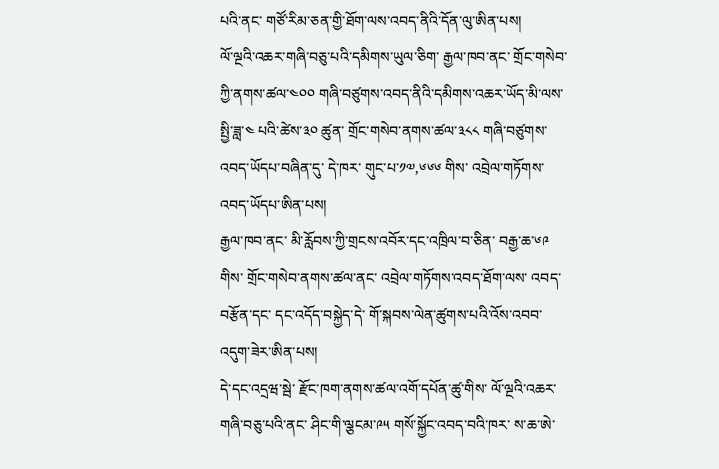པའི་ནང་ གཙོ་རིམ་ཅན་གྱི་ཐོག་ལས་འབད་ནིའི་དོན་ལུ་ཨིན་པས།
ལོ་ལྔའི་འཆར་གཞི་བཅུ་པའི་དམིགས་ཡུལ་ཅིག་ རྒྱལ་ཁབ་ནང་ གྲོང་གསེབ་ཀྱི་ནགས་ཚལ་༤༠༠ གཞི་བཙུགས་འབད་ནིའི་དམིགས་འཆར་ཡོད་མི་ལས་ སྤྱི་ཟླ་༤ པའི་ཚེས་༣༠ ཚུན་ གྲོང་གསེབ་ནགས་ཚལ་༣༨༨ གཞི་བཙུགས་འབད་ཡོདཔ་བཞིན་དུ་ དེ་ཁར་ གུང་པ་༡༧,༦༦༦ གིས་ འབྲེལ་གཏོགས་འབད་ཡོདཔ་ཨིན་པས།
རྒྱལ་ཁབ་ནང་ མི་རློབས་ཀྱི་གྲངས་འབོར་དང་འཁྲིལ་བ་ཅིན་ བརྒྱ་ཆ་༦༩ གིས་ གྲོང་གསེབ་ནགས་ཚལ་ནང་ འབྲེལ་གཏོགས་འབད་ཐོག་ལས་ འབད་བརྩོན་དང་ དང་འདོད་བསྐྱེད་དེ་ གོ་སྐབས་ལེན་ཚུགས་པའི་འོས་འབབ་འདུག་ཟེར་ཨིན་པས།
དེ་དང་འདྲཝ་སྦེ་ རྫོང་ཁག་ནགས་ཚལ་འགོ་དཔོན་ཚུ་གིས་ ལོ་ལྔའི་འཆར་གཞི་བཅུ་པའི་ནང་ ཤིང་གི་ལྕངམ་༩༥ གསོ་སྐྱོང་འབད་བའི་ཁར་ ས་ཆ་ཨེ་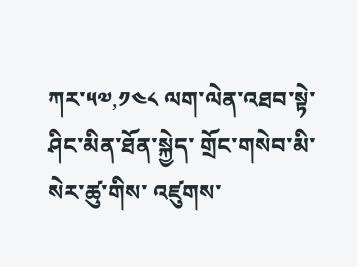ཀར་༥༧,༡༤༨ ལག་ལེན་འཐབ་སྟེ་ ཤིང་མིན་ཐོན་སྐྱེད་ གྲོང་གསེབ་མི་སེར་ཚུ་གིས་ འཛུགས་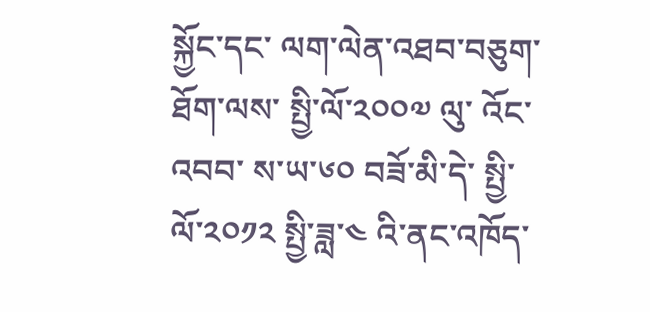སྐྱོང་དང་ ལག་ལེན་འཐབ་བཅུག་ཐོག་ལས་ སྤྱི་ལོ་༢༠༠༧ ལུ་ འོང་འབབ་ ས་ཡ་༦༠ བཟོ་མི་དེ་ སྤྱི་ལོ་༢༠༡༢ སྤྱི་ཟླ་༤ འི་ནང་འཁོད་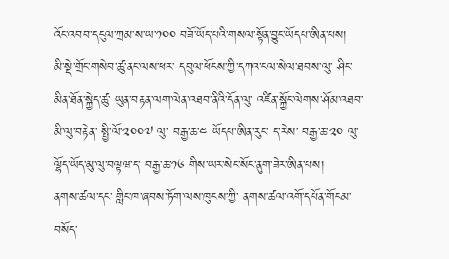འོང་འབབ་དངུལ་ཀྲམ་ས་ཡ་༡༠༠ བཟོ་ཡོད་པའི་གསལ་སྟོན་བྱུང་ཡོདཔ་ཨིན་པས།
མི་སྡེ་གྲོང་གསེབ་ཚུ་ནང་ལས་ཕར་ དབུལ་ཕོངས་ཀྱི་དཀའ་ངལ་སེལ་ཐབས་ལུ་ ཤིང་མིན་ཐོན་སྐྱེད་ཚུ་ ཡུན་བརྟན་ལག་ལེན་འཐབ་ནིའི་དོན་ལུ་ འཛིན་སྐྱོང་ལེགས་ཤོམ་འཐབ་མི་ལུ་བརྟེན་ སྤྱི་ལོ་༢༠༠༧ ལུ་ བརྒྱ་ཆ་༤ ཡོདཔ་ཨིན་རུང་ ད་རེས་ བརྒྱ་ཆ་༢༠ ལུ་ལྷོད་ཡོད་མུ་ལུ་བལྟཝ་ད་ བརྒྱ་ཆ་༡༦ གིས་ཡར་སེང་སོང་ནུག་ཟེར་ཨིན་པས།
ནགས་ཚལ་དང་ གླིང་ཁ་ཞབས་ཏོག་ལས་ཁུངས་ཀྱི་ ནགས་ཚལ་འགོ་དཔོན་གོངམ་ བསོད་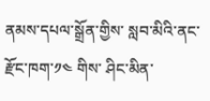ནམས་དཔལ་སྒྲོན་གྱིས་ སླབ་མིའི་ནང་ རྫོང་ཁག་༡༤ གིས་ ཤིང་མིན་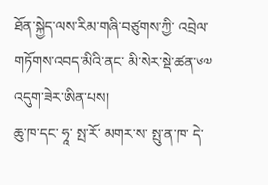ཐོན་སྐྱེད་ལས་རིམ་གཞི་བཙུགས་ཀྱི་ འབྲེལ་གཏོགས་འབད་མིའི་ནང་ མི་སེར་སྡེ་ཚན་༦༧ འདུག་ཟེར་ཨིན་པས།
ཆུ་ཁ་དང་ ཧཱ་ སྤ་རོ་ མགར་ས་ སྤུ་ན་ཁ་ དེ་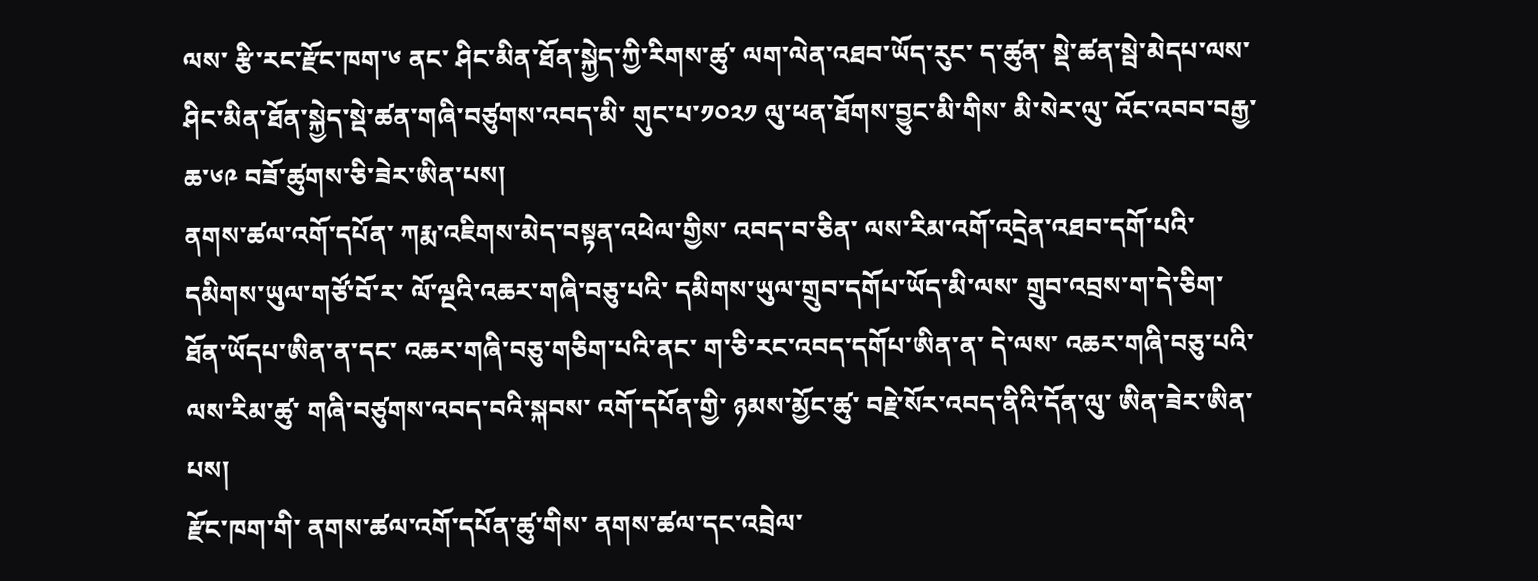ལས་ རྩི་རང་རྫོང་ཁག་༦ ནང་ ཤིང་མིན་ཐོན་སྐྱེད་ཀྱི་རིགས་ཚུ་ ལག་ལེན་འཐབ་ཡོད་རུང་ ད་ཚུན་ སྡེ་ཚན་སྦེ་མེདཔ་ལས་ ཤིང་མིན་ཐོན་སྐྱེད་སྡེ་ཚན་གཞི་བཙུགས་འབད་མི་ གུང་པ་༡༠༢༡ ལུ་ཕན་ཐོགས་བྱུང་མི་གིས་ མི་སེར་ལུ་ འོང་འབབ་བརྒྱ་ཆ་༦༩ བཟོ་ཚུགས་ཅི་ཟེར་ཨིན་པས།
ནགས་ཚལ་འགོ་དཔོན་ ཀརྨ་འཇིགས་མེད་བསྟན་འཕེལ་གྱིས་ འབད་བ་ཅིན་ ལས་རིམ་འགོ་འདྲེན་འཐབ་དགོ་པའི་དམིགས་ཡུལ་གཙོ་བོ་ར་ ལོ་ལྔའི་འཆར་གཞི་བཅུ་པའི་ དམིགས་ཡུལ་གྲུབ་དགོཔ་ཡོད་མི་ལས་ གྲུབ་འབྲས་ག་དེ་ཅིག་ཐོན་ཡོདཔ་ཨིན་ན་དང་ འཆར་གཞི་བཅུ་གཅིག་པའི་ནང་ ག་ཅི་རང་འབད་དགོཔ་ཨིན་ན་ དེ་ལས་ འཆར་གཞི་བཅུ་པའི་ལས་རིམ་ཚུ་ གཞི་བཙུགས་འབད་བའི་སྐབས་ འགོ་དཔོན་གྱི་ ཉམས་མྱོང་ཚུ་ བརྗེ་སོར་འབད་ནིའི་དོན་ལུ་ ཨིན་ཟེར་ཨིན་པས།
རྫོང་ཁག་གི་ ནགས་ཚལ་འགོ་དཔོན་ཚུ་གིས་ ནགས་ཚལ་དང་འབྲེལ་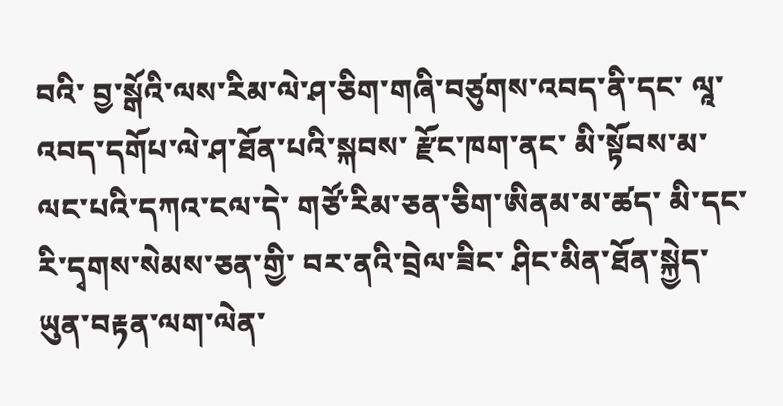བའི་ བྱ་སྒོའི་ལས་རིམ་ལེ་ཤ་ཅིག་གཞི་བཙུགས་འབད་ནི་དང་ ལཱ་འབད་དགོཔ་ལེ་ཤ་ཐོན་པའི་སྐབས་ རྫོང་ཁག་ནང་ མི་སྟོབས་མ་ལང་པའི་དཀའ་ངལ་དེ་ གཙོ་རིམ་ཅན་ཅིག་ཨིནམ་མ་ཚད་ མི་དང་ རི་དྭགས་སེམས་ཅན་གྱི་ བར་ནའི་བྲེལ་ཟིང་ ཤིང་མིན་ཐོན་སྐྱེད་ཡུན་བརྟན་ལག་ལེན་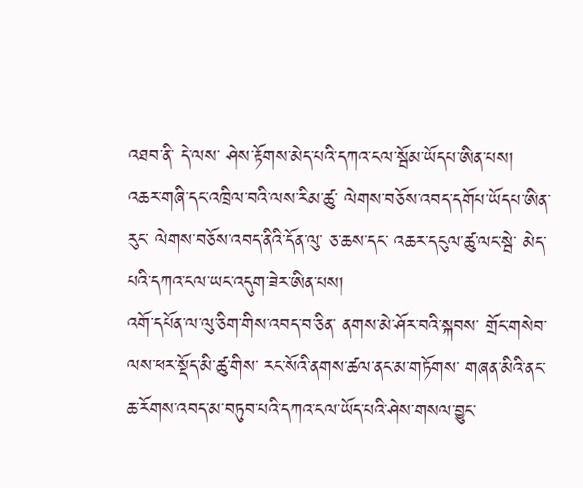འཐབ་ནི་ དེ་ལས་ ཤེས་རྟོགས་མེད་པའི་དཀའ་ངལ་སྦོམ་ཡོདཔ་ཨིན་པས།
འཆར་གཞི་དང་འཁྲིལ་བའི་ལས་རིམ་ཚུ་ ལེགས་བཅོས་འབད་དགོཔ་ཡོདཔ་ཨིན་རུང་ ལེགས་བཅོས་འབད་ནིའི་དོན་ལུ་ ཅ་ཆས་དང་ འཆར་དངུལ་ཚུ་ལང་སྦེ་ མེད་པའི་དཀའ་ངལ་ཡང་འདུག་ཟེར་ཨིན་པས།
འགོ་དཔོན་ལ་ལུ་ཅིག་གིས་འབད་བ་ཅིན་ ནགས་མེ་ཤོར་བའི་སྐབས་ གྲོང་གསེབ་ལས་ཕར་སྡོད་མི་ཚུ་གིས་ རང་སོའི་ནགས་ཚལ་ནང་མ་གཏོགས་ གཞན་མིའི་ནང་ ཆ་རོགས་འབད་མ་བཏུབ་པའི་དཀའ་ངལ་ཡོད་པའི་ཤེས་གསལ་བྱུང་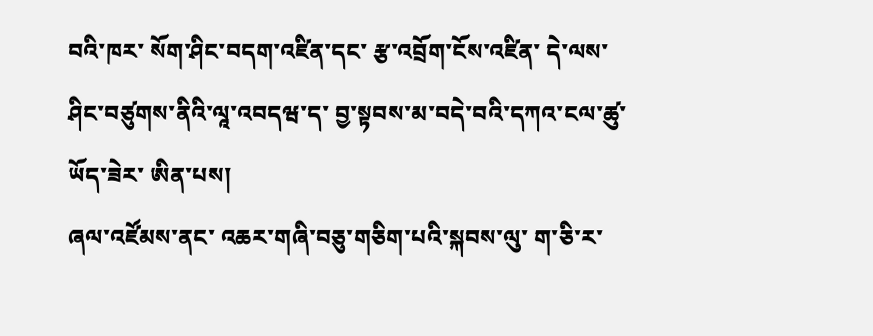བའི་ཁར་ སོག་ཤིང་བདག་འཛིན་དང་ རྩ་འབྲོག་ངོས་འཛིན་ དེ་ལས་ ཤིང་བཙུགས་ནིའི་ལཱ་འབདཝ་ད་ བྱ་སྟབས་མ་བདེ་བའི་དཀའ་ངལ་ཚུ་ཡོད་ཟེར་ ཨིན་པས།
ཞལ་འཛོམས་ནང་ འཆར་གཞི་བཅུ་གཅིག་པའི་སྐབས་ལུ་ ག་ཅི་ར་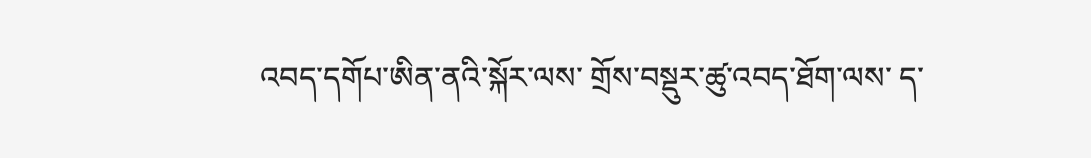འབད་དགོཔ་ཨིན་ནའི་སྐོར་ལས་ གྲོས་བསྡུར་ཚུ་འབད་ཐོག་ལས་ ད་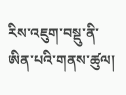རིས་འཇུག་བསྡུ་ནི་ཨིན་པའི་གནས་ཚུལ།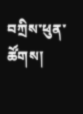བཀྲིས་ཕུན་ཚོགས།